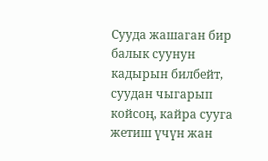Сууда жашаган бир балык суунун кадырын билбейт, суудан чыгарып койсоң, кайра сууга жетиш үчүн жан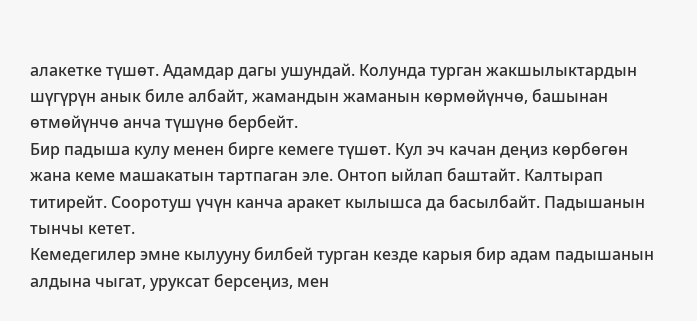алакетке түшөт. Адамдар дагы ушундай. Колунда турган жакшылыктардын шүгүрүн анык биле албайт, жамандын жаманын көрмөйүнчө, башынан өтмөйүнчө анча түшүнө бербейт.
Бир падыша кулу менен бирге кемеге түшөт. Кул эч качан деңиз көрбөгөн жана кеме машакатын тартпаган эле. Онтоп ыйлап баштайт. Калтырап титирейт. Сооротуш үчүн канча аракет кылышса да басылбайт. Падышанын тынчы кетет.
Кемедегилер эмне кылууну билбей турган кезде карыя бир адам падышанын алдына чыгат, уруксат берсеңиз, мен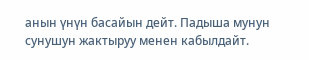анын үнүн басайын дейт. Падыша мунун сунушун жактыруу менен кабылдайт.